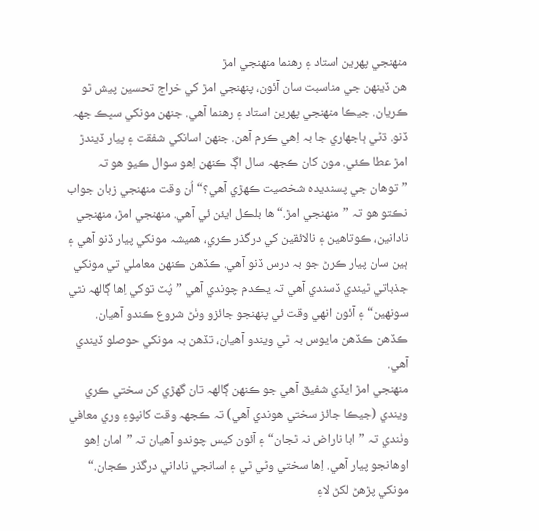منھنجي پھرين استاد ۽ رهنما منھنجي امڙ
هن ڏينھن جي مناسبت سان آئون، پنھنجي امڙ کي خراج تحسين پيش ٿو ڪريان. جيڪا منھنجي پھرين استاد ۽ رهنما آهي. جنھن مونکي سڀڪ جهہ ڏنو. ڌڻي ٻاجهاري جا بہ اِهي ڪرم آهن. جنھن اسانکي شفقت ۽ پيار ڏيندڙ امڙ عطا ڪئي. مون کان ڪجهہ سال اڳ ڪنھن اِهو سوال ڪيو هو تہ ”توهان جي پسنديدہ شخصيت ڪھڙي آهي؟“ اُن وقت منھنجي زبان جواب نڪتو هو تہ ”منھنجي امڙ.“ ها بلڪل ايئن ئي آهي. منھنجي امڙ، منھنجي نادانين، ڪوتاهين ۽ نالائقين کي درگذر ڪري، هميشہ مونکي پيار ڏنو آهي ۽ ٻين سان پيار ڪرڻ جو بہ درس ڏنو آهي. ڪڏهن ڪنھن معاملي تي مونکي جذباتي ٿيندي ڏسندي آهي تہ يڪدم چوندي آهي ”پُٽ توکي اِها ڳالھہ نٿي سونھين“ ۽ آئون انھي وقت ئي پنھنجو جائزو وٺڻ شروع ڪندو آهيان. ڪڏهن ڪڏهن مايوس بہ ٿي ويندو آهيان، تڏهن بہ مونکي حوصلو ڏيندي آهي.
منھنجي امڙ ايڏي شفيق آهي جو ڪنھن ڳالھہ تان گهڙي کن سختي ڪري ويندي (جيڪا جائز سختي هوندي آهي) تہ ڪجهہ وقت کانپوءِ وري معافي وٺندي تہ ”ابا ناراض نہ ٿجان“ ۽ آئون کيس چوندو آهيان تہ ”امان اِهو اوهانجو پيار آهي. اِها سختي وڻي ٿي ۽ اسانجي ناداني درگذر ڪجان.“ مونکي پڙهڻ لکڻ لاءِ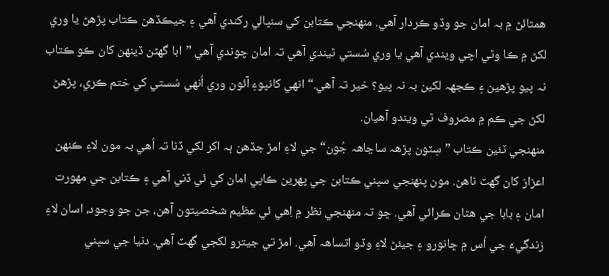همٿائڻ ۾ بہ امان جو وڏو ڪردار آهي. منھنجي ڪتابن کي سنڀالي رکندي آهي ۽ جيڪڏهن ڪتاب پڙهڻ يا وري لکڻ ۾ ڪا وٿي اچي ويندي آهي يا وري سُستي ٿيندي آهي تہ امان چوندي آهي ”ابا گهڻن ڏينھن کان ڪو ڪتاب نہ پيو پڙهين ۽ ڪجهہ لکين بہ نہ پيو؟ خير تہ آهي.“ انھي کانپوءِ آئون وري اُنھي سُستي کي ختم ڪري، پڙهڻ لکڻ جي ڪم ۾ مصروف ٿي ويندو آهيان.
منھنجي ٽئين ڪتاب ”سِٽون پڙھہ ساڃاھہ جُون“ جي لاءِ امڙ جڏهن ٻہ اکر لکي ڏنا تہ اُهي بہ مون لاءِ ڪنھن اعزاز کان گهٽ ناهن. مون پنھنجي سڀني ڪتابن جي پھرين ڪاپي امان کي ئي ڏني آهي ۽ ڪتابن جي مھورت امان ۽ بابا جي هٿان ڪرائي آهي. ڇو تہ منھنجي نظر ۾ اِهي ئي عظيم شخصيتون آهن، جن جو وجود، اسان لاءِ زندگيءَ جي اُس ۾ ڇانورو ۽ جيئڻ لاءِ وڏو اتساھہ آهي. امڙ تي جيترو لکجي گهٽ آهي. دنيا جي سڀني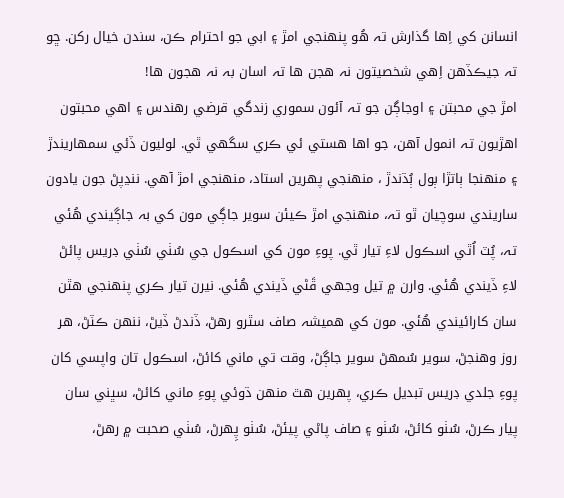انسانن کي اِها گذارش تہ هُو پنھنجي امڙ ۽ ابي جو احترام ڪن، سندن خيال رکن. ڇو تہ جيڪڏهن اِهي شخصيتون نہ هجن ها تہ اسان بہ نہ هجون ها!
امڙ جي محبتن ۽ اوجاڳن جو تہ آئون سموري زندگي قرضي رهندس ۽ اهي محبتون اهڙيون تہ انمول آهن، جو اها هستي ئي ڪري سگهي ٿي. لوليون ڏئي سمھاريندڙ ۽ منھنجا ٻاتڙا ٻول ٻُڌندڙ ، منھنجي پھرين استاد، منھنجي امڙ آهي. ننڍپڻ جون يادون ساريندي سوچيان ٿو تہ، منھنجي امڙ ڪيئن سوير جاڳي مون کي بہ جاڳيندي هُئي تہ، پُٽ اُٿي اسڪول لاءِ تيار ٿي. پوءِ مون کي اسڪول جي سُٺي سُٺي ڊريس پائڻ لاءِ ڏيندي هُئي. وارن ۾ تيل وجهي ڦَڻي ڏيندي هُئي. نيرن تيار ڪري پنھنجي هٿن سان کارائيندي هُئي. مون کي هميشہ صاف سٿرو رهڻ، ڏندڻ ڏيڻ، ننھن ڪٽڻ، هر روز وهنجڻ، سوير سُمھڻ سوير جاڳڻ، وقت تي ماني کائڻ، اسڪول تان واپسي کان پوءِ جلدي ڊريس تبديل ڪري، پھرين هٿ منھن ڌوئي پوءِ ماني کائڻ، سڀني سان پيار ڪرڻ، سُٺو کائڻ، سُٺو ۽ صاف پاڻي پيئڻ، سُٺو پِهرڻ، سُٺي صحبت ۾ رهڻ،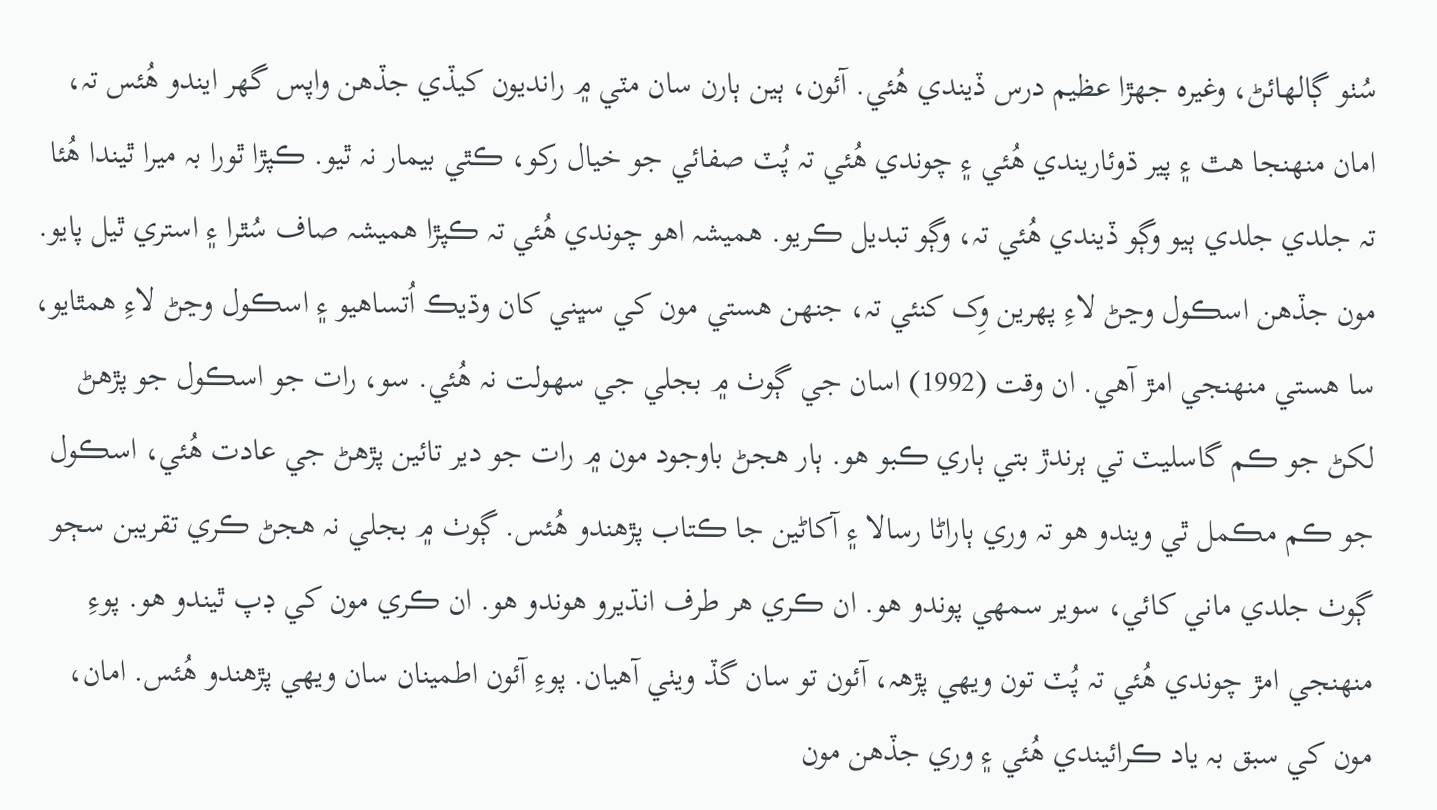سُٺو ڳالھائڻ، وغيرہ جھڙا عظيم درس ڏيندي هُئي. آئون، ٻين ٻارن سان مٽي ۾ رانديون کيڏي جڏهن واپس گهر ايندو هُئس تہ، امان منھنجا هٿ ۽ پير ڌوئاريندي هُئي ۽ چوندي هُئي تہ پُٽ صفائي جو خيال رکو، ڪٿي بيمار نہ ٿيو. ڪپڙا ٿورا بہ ميرا ٿيندا هُئا تہ جلدي جلدي ٻيو وڳو ڏيندي هُئي تہ، وڳو تبديل ڪريو. هميشہ اهو چوندي هُئي تہ ڪپڙا هميشہ صاف سُٿرا ۽ استري ٿيل پايو.
مون جڏهن اسڪول وڃڻ لاءِ پھرين وِک کنئي تہ، جنھن هستي مون کي سڀني کان وڌيڪ اُتساهيو ۽ اسڪول وڃڻ لاءِ همٿايو، سا هستي منھنجي امڙ آهي. ان وقت (1992) اسان جي ڳوٺ ۾ بجلي جي سھولت نہ هُئي. سو، رات جو اسڪول جو پڙهڻ لکڻ جو ڪم گاسليٽ تي ٻرندڙ بتي ٻاري ڪبو هو. ٻار هجڻ باوجود مون ۾ رات جو دير تائين پڙهڻ جي عادت هُئي، اسڪول جو ڪم مڪمل ٿي ويندو هو تہ وري ٻاراڻا رسالا ۽ آکاڻين جا ڪتاب پڙهندو هُئس. ڳوٺ ۾ بجلي نہ هجڻ ڪري تقريبن سڄو ڳوٺ جلدي ماني کائي، سوير سمھي پوندو هو. ان ڪري هر طرف انڌيرو هوندو هو. ان ڪري مون کي ڊپ ٿيندو هو. پوءِ منھنجي امڙ چوندي هُئي تہ پُٽ تون ويھي پڙھہ، آئون تو سان گڏ ويٺي آهيان. پوءِ آئون اطمينان سان ويھي پڙهندو هُئس. امان، مون کي سبق بہ ياد ڪرائيندي هُئي ۽ وري جڏهن مون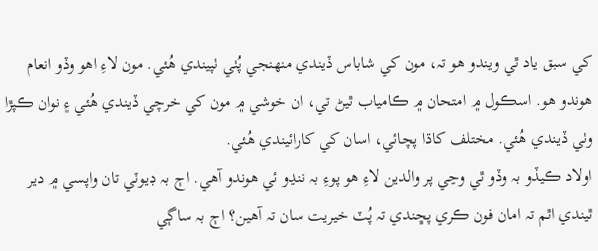کي سبق ياد ٿي ويندو هو تہ، مون کي شاباس ڏيندي منھنجي پُٺي ٺپيندي هُئي. مون لاءِ اهو وڏو انعام هوندو هو. اسڪول ۾ امتحان ۾ ڪامياب ٿيڻ تي، ان خوشي ۾ مون کي خرچي ڏيندي هُئي ۽ نوان ڪپڙا وٺي ڏيندي هُئي. مختلف کاڌا پچائي، اسان کي کارائيندي هُئي.
اولاد ڪيڏو بہ وڏو ٿي وڃي پر والدين لاءِ هو پوءِ بہ ننڍو ئي هوندو آهي. اڄ بہ ڊيوٽي تان واپسي ۾ دير ٿيندي اٿم تہ امان فون ڪري پڇندي تہ پُٽ خيريت سان تہ آهين؟ اڄ بہ ساڳي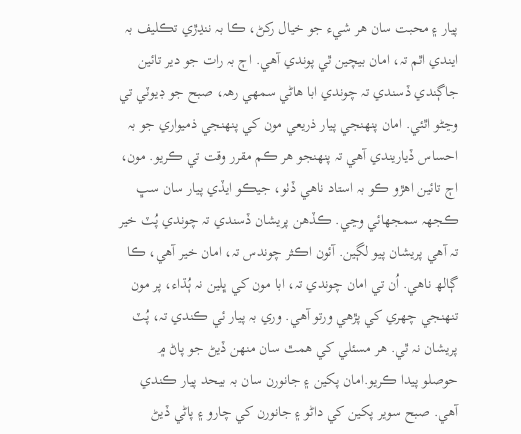پيار ۽ محبت سان هر شيء جو خيال رکڻ، ڪا بہ ننڍڙي تڪليف بہ ايندي اٿم تہ، امان بيچين ٿي پوندي آهي. اڄ بہ رات جو دير تائين جاڳندي ڏسندي تہ چوندي ابا هاڻي سمھي رھہ، صبح جو ڊيوٽي تي وڃڻو اٿئي. امان پنھنجي پيار ذريعي مون کي پنھنجي ذميواري جو بہ احساس ڏياريندي آهي تہ پنھنجو هر ڪم مقرر وقت تي ڪريو. مون، اڄ تائين اهڙو ڪو بہ استاد ناهي ڏٺو، جيڪو ايڏي پيار سان سڀ ڪجهہ سمجهائي وڃي. ڪڏهن پريشان ڏسندي تہ چوندي پُٽ خير تہ آهي پريشان پيو لڳين. آئون اڪثر چوندس تہ، امان خير آهي، ڪا ڳالھ ناهي. اُن تي امان چوندي تہ، ابا مون کي ڀلين نہ ٻُڌاء، پر مون تنھنجي چھري کي پڙهي ورتو آهي. وري بہ پيار ئي ڪندي تہ، پُٽ پريشان نہ ٿي. هر مسئلي کي همٿ سان منھن ڏيڻ جو پاڻ ۾ حوصلو پيدا ڪريو.امان پکين ۽ جانورن سان بہ بيحد پيار ڪندي آهي. صبح سوير پکين کي داڻو ۽ جانورن کي چارو ۽ پاڻي ڏيڻ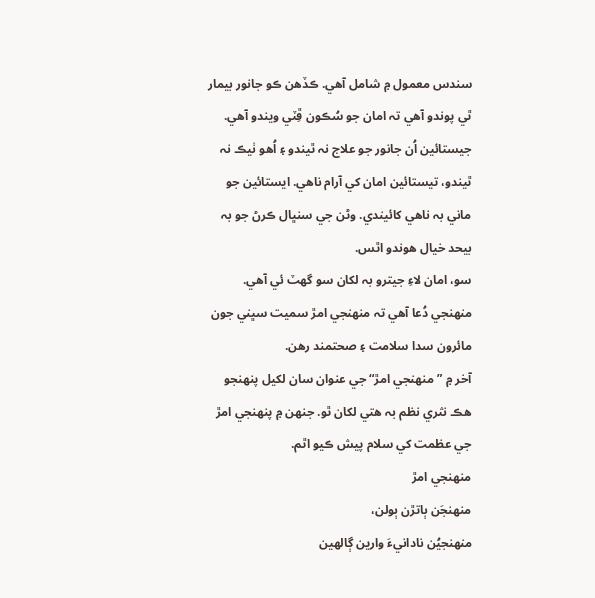سندس معمول ۾ شامل آهي. ڪڏهن ڪو جانور بيمار ٿي پوندو آهي تہ امان جو سُڪون ڦِٽي ويندو آهي. جيستائين اُن جانور جو علاج نہ ٿيندو ۽ اُهو ٺيڪ نہ ٿيندو، تيستائين امان کي آرام ناهي. ايستائين جو ماني بہ ناهي کائيندي. وڻن جي سنڀال ڪرڻ جو بہ بيحد خيال هوندو اٿس.
سو، امان لاءِ جيترو بہ لکان سو گهٽ ئي آهي. منھنجي دُعا آهي تہ منھنجي امڙ سميت سڀني جون مائرون سدا سلامت ۽ صحتمند رهن.
آخر ۾ ”منھنجي امڙ“ جي عنوان سان لکيل پنھنجو هڪ نثري نظم بہ هتي لکان ٿو. جنھن ۾ پنھنجي امڙ جي عظمت کي سلام پيش ڪيو اٿم.
منھنجي امڙ
منھنجَن ٻاتڙن ٻولن،
منھنجيُن نادانيءَ وارين ڳالھين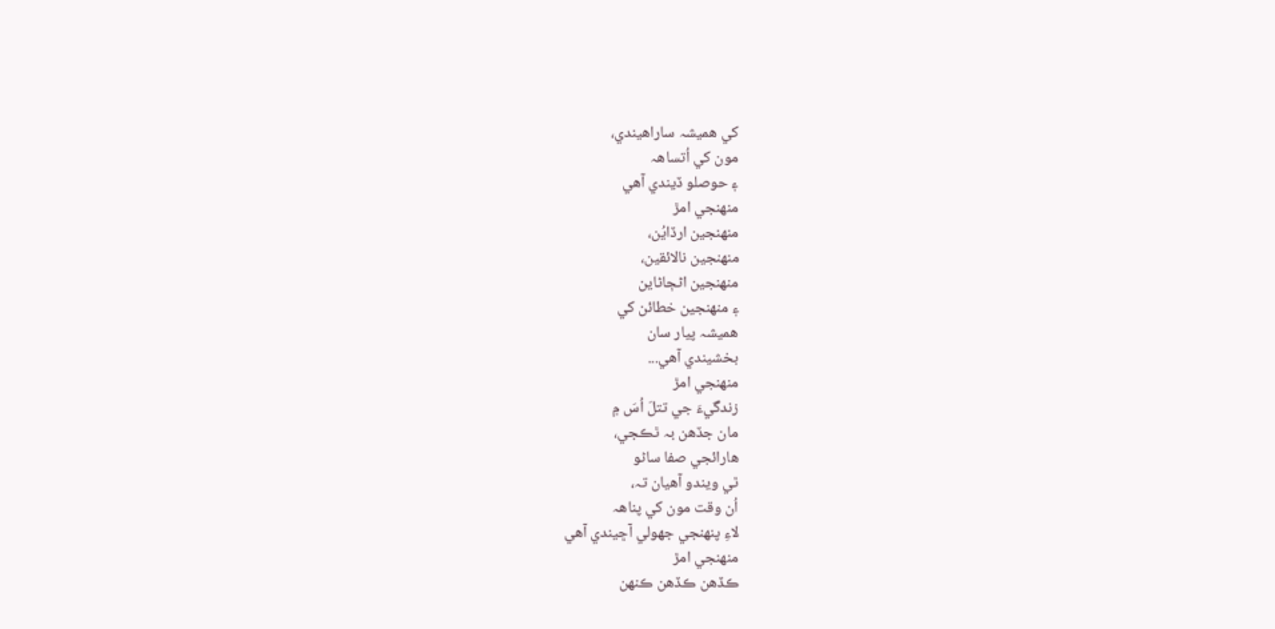کي هميشہ ساراهيندي،
مون کي اُتساھہ
۽ حوصلو ڏيندي آهي
منھنجي امڙ
منھنجين ارڏايُن،
منھنجين نالائقين،
منھنجين اڻڄاڻاين
۽ منھنجين خطائن کي
هميشہ پيار سان
بخشيندي آهي...
منھنجي امڙ
زندگيءَ جي تتلَ اُسَ ۾
مان جڏهن بہ ٿڪجي،
هارائجي صفا ساڻو
ٿي ويندو آهيان تہ،
اُن وقت مون کي پناھہ
لاءِ پنھنجي جهولي آڇيندي آهي
منھنجي امڙ
ڪڏهن ڪڏهن ڪنھن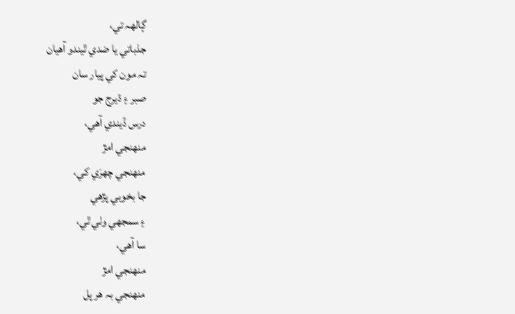ڳالھہ تي،
جذباتي يا ضدي ٿيندو آهيان
تہ مون کي پيار سان
صبر ۽ ڌيرج جو
درس ڏيندي آهي،
منھنجي امڙ
منھنجي چھرَي کي،
جا بخوبي پڙهي
۽ سمجهي وٺي ٿي،
سا آهي،
منھنجي امڙ
منھنجي بہ هر پل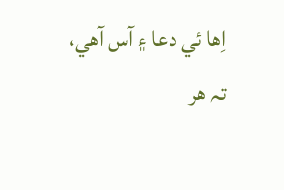اِها ئي دعا ۽ آس آهي،
تہ هر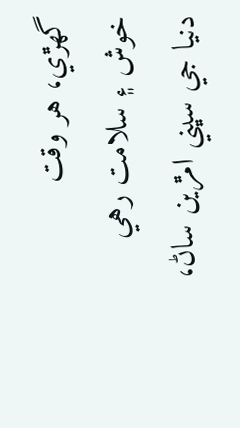گهڙي، هر وقت
خوش ۽ سلامت رهي
دنيا جي سڀني امڙين ساڻ،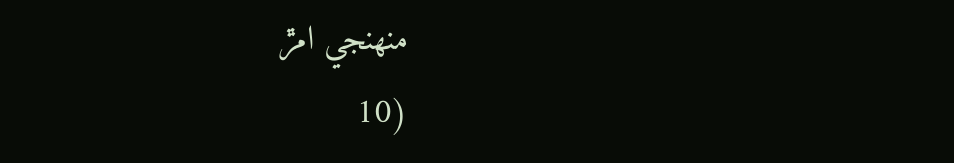منھنجي امڙ
(10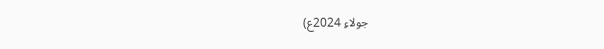جولاءِ 2024ع)